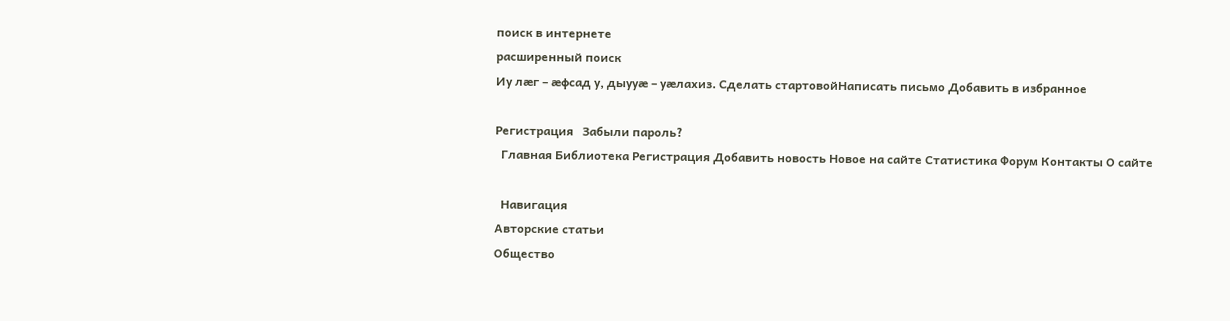поиск в интернете
расширенный поиск
Иу лæг – æфсад у, дыууæ – уæлахиз. Сделать стартовойНаписать письмо Добавить в избранное

Регистрация   Забыли пароль?
  Главная Библиотека Регистрация Добавить новость Новое на сайте Статистика Форум Контакты О сайте

  Навигация
Авторские статьи
Общество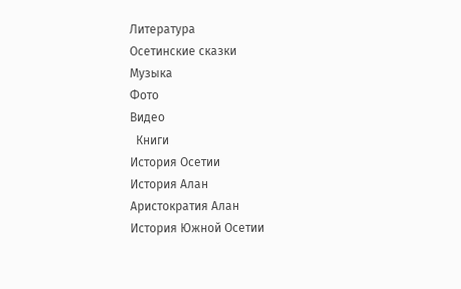Литература
Осетинские сказки
Музыка
Фото
Видео
  Книги
История Осетии
История Алан
Аристократия Алан
История Южной Осетии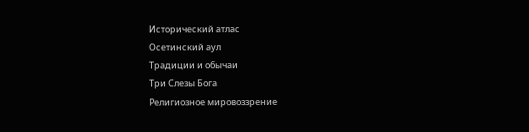Исторический атлас
Осетинский аул
Традиции и обычаи
Три Слезы Бога
Религиозное мировоззрение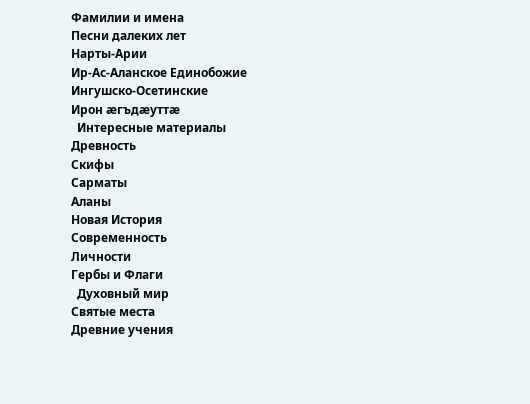Фамилии и имена
Песни далеких лет
Нарты-Арии
Ир-Ас-Аланское Единобожие
Ингушско-Осетинские
Ирон æгъдæуттæ
  Интересные материалы
Древность
Скифы
Сарматы
Аланы
Новая История
Современность
Личности
Гербы и Флаги
  Духовный мир
Святые места
Древние учения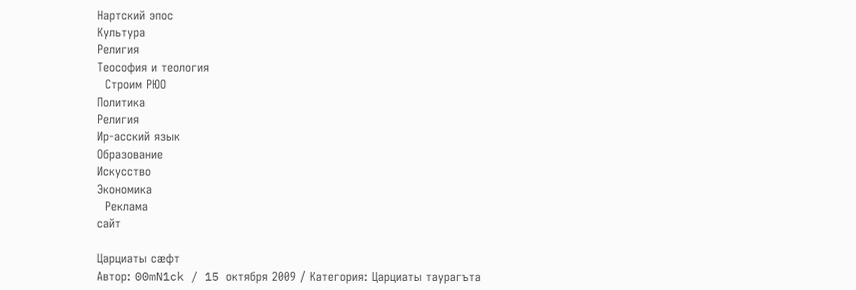Нартский эпос
Культура
Религия
Теософия и теология
  Строим РЮО
Политика
Религия
Ир-асский язык
Образование
Искусство
Экономика
  Реклама
сайт

Царциаты сæфт
Автор: 00mN1ck / 15 октября 2009 / Категория: Царциаты таурагъта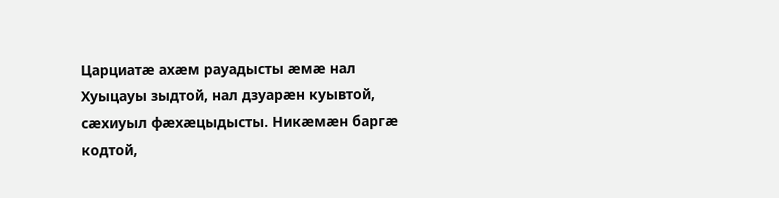Царциатæ ахæм рауадысты æмæ нал Хуыцауы зыдтой, нал дзуарæн куывтой, сæхиуыл фæхæцыдысты. Никæмæн баргæ кодтой,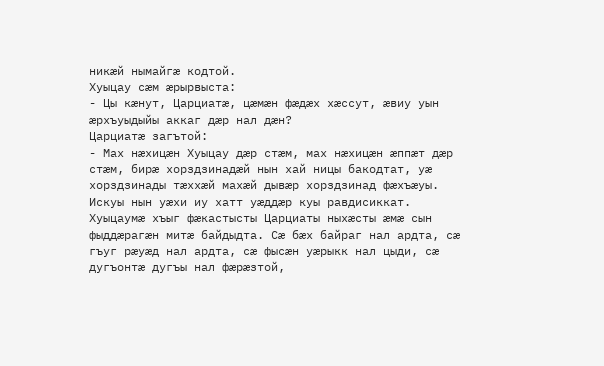никæй нымайгæ кодтой.
Хуыцау сæм æрырвыста:
- Цы кæнут, Царциатæ, цæмæн фæдæх хæссут, æвиу уын æрхъуыдыйы аккаг дæр нал дæн?
Царциатæ загътой:
- Мах нæхицæн Хуыцау дæр стæм, мах нæхицæн æппæт дæр стæм, бирæ хорздзинадæй нын хай ницы бакодтат, уæ хорздзинады тæххæй махæй дывæр хорздзинад фæхъæуы. Искуы нын уæхи иу хатт уæддæр куы равдисиккат.
Хуыцаумæ хъыг фæкастысты Царциаты ныхæсты æмæ сын фыддæрагæн митæ байдыдта. Сæ бæх байраг нал ардта, сæ гъуг рæуæд нал ардта, сæ фысæн уæрыкк нал цыди, сæ дугъонтæ дугъы нал фæрæзтой,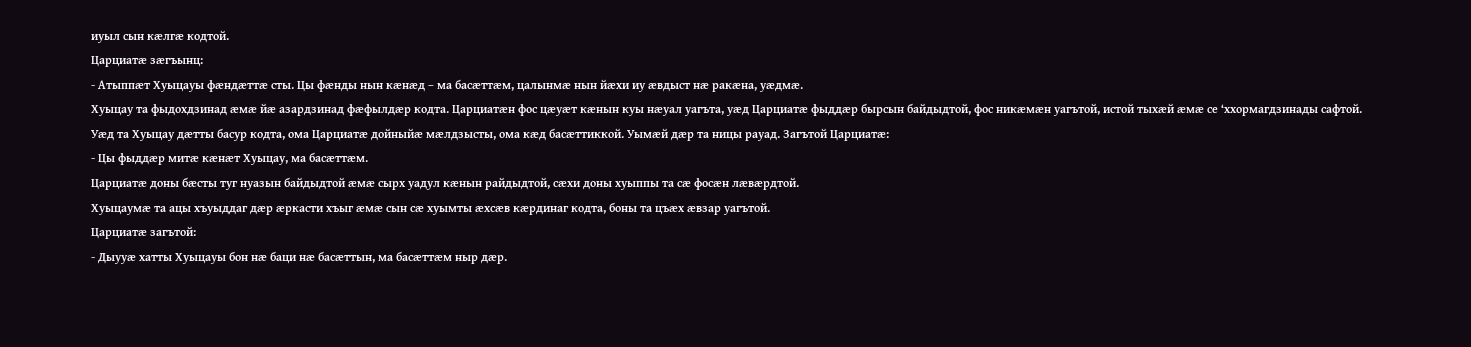иуыл сын кæлгæ кодтой.
Царциатæ зæгъынц:
- Атыппæт Хуыцауы фæндæттæ сты. Цы фæнды нын кæнæд – ма басæттæм, цалынмæ нын йæхи иу æвдыст нæ ракæна, уæдмæ.
Хуыцау та фыдохдзинад æмæ йæ азардзинад фæфылдæр кодта. Царциатæн фос цæуæт кæнын куы нæуал уагъта, уæд Царциатæ фыддæр бырсын байдыдтой, фос никæмæн уагътой, истой тыхæй æмæ се ‘ххормагдзинады сафтой.
Уæд та Хуыцау дæтты басур кодта, ома Царциатæ дойныйæ мæлдзысты, ома кæд басæттиккой. Уымæй дæр та ницы рауад. Загътой Царциатæ:
- Цы фыддæр митæ кæнæт Хуыцау, ма басæттæм.
Царциатæ доны бæсты туг нуазын байдыдтой æмæ сырх уадул кæнын райдыдтой, сæхи доны хуыппы та сæ фосæн лæвæрдтой.
Хуыцаумæ та ацы хъуыддаг дæр æркасти хъыг æмæ сын сæ хуымты æхсæв кæрдинаг кодта, боны та цъæх æвзар уагътой.
Царциатæ загътой:
- Дыууæ хатты Хуыцауы бон нæ баци нæ басæттын, ма басæттæм ныр дæр.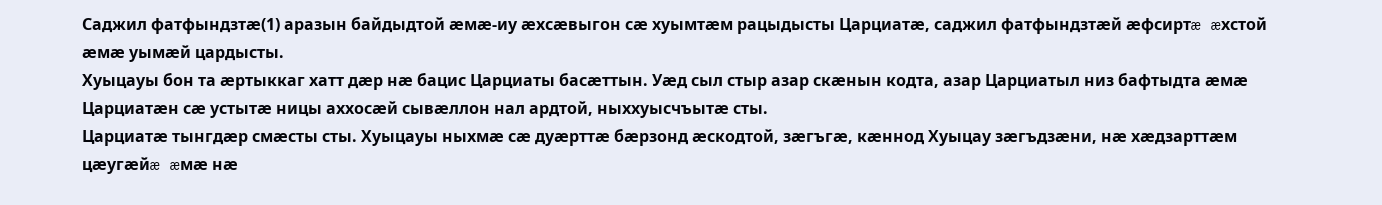Саджил фатфындзтæ(1) аразын байдыдтой æмæ-иу æхсæвыгон сæ хуымтæм рацыдысты Царциатæ, саджил фатфындзтæй æфсиртæ æхстой æмæ уымæй цардысты.
Хуыцауы бон та æртыккаг хатт дæр нæ бацис Царциаты басæттын. Уæд сыл стыр азар скæнын кодта, азар Царциатыл низ бафтыдта æмæ Царциатæн сæ устытæ ницы аххосæй сывæллон нал ардтой, ныххуысчъытæ сты.
Царциатæ тынгдæр смæсты сты. Хуыцауы ныхмæ сæ дуæрттæ бæрзонд æскодтой, зæгъгæ, кæннод Хуыцау зæгъдзæни, нæ хæдзарттæм цæугæйæ æмæ нæ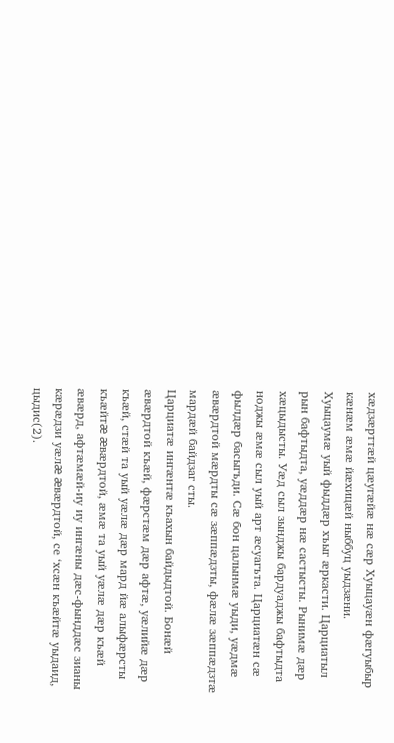хæдзæрттæй цæугæйæ нæ сæр Хуыцауæн фæгуыбыр кæнæм æмæ йæхицæй ныббуц уыдзæни.
Хуыцаумæ уый фыддæр хъыг æркасти. Царциатыл рын бафтыдта, уæддæр нæ састысты. Рынимæ дæр хæцыдысты. Уæд сыл зынджы бардуаджы бафтыдта ноджы æмæ сыл уый арт æсуагъта. Царциатæн сæ фылдæр басыгъди. Сæ бон цалынмæ уыди, уæдмæ æвæрдтой мæрдты сæ зæппæдзты, фæлæ зæппæдзтæ мардæй байдзаг сты.
Царциатæ ингæнтæ къахын байдыдтой. Бонæй æвæрдтой къæй, фæрстæм дæр афтæ, уæлийæ дæр къæй, стæй та уый уæлæ дæр мард йæ алыфæрсты къæйтæ æвæрдтой, æмæ та уый уæлæ дæр къæй æвæрд, афтæмæй-иу иу ингæны дæс-фынддæс зианы кæрæдзи уæлæ æвæрдтой, се ‘хсæн къæйтæ уыдаид, цыдис(2).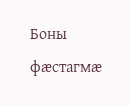Боны фæстагмæ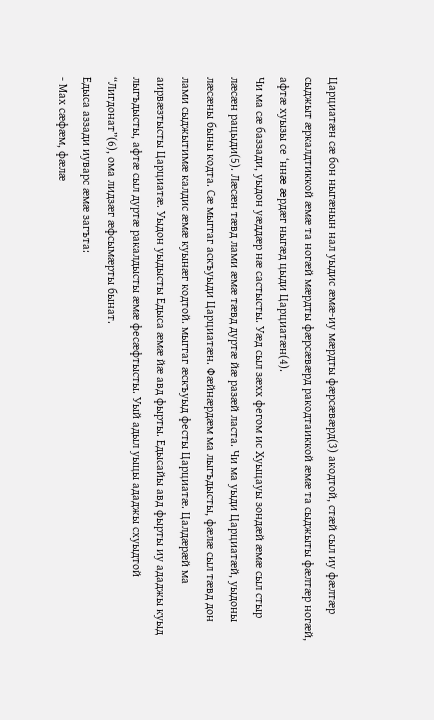Царциатæн сæ бон ныгæнын нал уыдис æмæ-иу мæрдты фæрсæвæрд(3) акодтой, стæй сыл иу фæлтæр сыджыт æркалдтиккой æмæ та ногæй мæрдты фæрсæвæрд ракодтаиккой æмæ та сыджыты фæлтæр ногæй, афтæ хуызы се ‘ннæ æрдæг ныгæд цыди Царциатæн(4).
Чи ма сæ баззади, уыдон уæддæр нæ састысты. Уæд сыл зæхх фегом ис Хуыцауы зондæй æмæ сыл стыр лæсæн рацыди(5). Лæсæн тæвд лами æмæ тæвд дуртæ йæ разæй ласта. Чи ма уыди Царциатæй, уыдоны лæсæны быны кодта. Сæ мыггаг аскъуыди Царциатæн. Фæйнæрдæм ма лыгъдысты, фæлæ сыл тæвд дон лами сыджытимæ калдис æмæ куынæг кодтой. мыггаг æскъуыд фесты Царциатæ. Цалдæрæй ма аирвæзтысты Царциатæ. Уыдон уыдысты Едыса æмæ йæ авд фырты. Едысайы авд фырты иу ададжы куыд лыгъдысты, афтæ сыл дуртæ ракалдысты æмæ фесæфтысты. Уый адыл уыцы ададжы схуыдтой “Лигдонат”(6), ома лидзæг æфсымæрты бынат.
Едыса аззади иуварс æмæ загъта:
- Мах сæфæм, фæлæ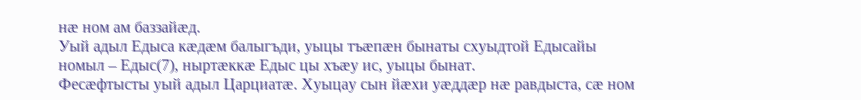нæ ном ам баззайæд.
Уый адыл Едыса кæдæм балыгъди, уыцы тъæпæн бынаты схуыдтой Едысайы номыл – Едыс(7), ныртæккæ Едыс цы хъæу ис, уыцы бынат.
Фесæфтысты уый адыл Царциатæ. Хуыцау сын йæхи уæддæр нæ равдыста, сæ ном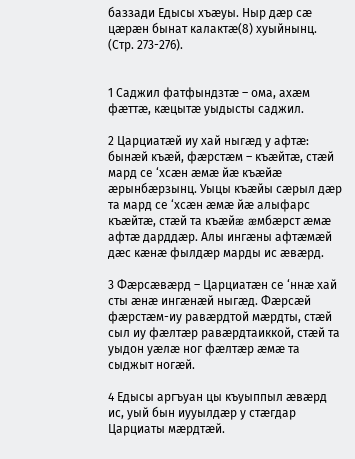баззади Едысы хъæуы. Ныр дæр сæ цæрæн бынат калактæ(8) хуыйнынц. (Стр. 273-276).


1 Саджил фатфындзтæ – ома, ахæм фæттæ, кæцытæ уыдысты саджил.

2 Царциатæй иу хай ныгæд у афтæ: бынæй къæй, фæрстæм – къæйтæ, стæй мард се ‘хсæн æмæ йæ къæйæ æрынбæрзынц. Уыцы къæйы сæрыл дæр та мард се ‘хсæн æмæ йæ алыфарс къæйтæ, стæй та къæйæ æмбæрст æмæ афтæ дарддæр. Алы ингæны афтæмæй дæс кæнæ фылдæр марды ис æвæрд.

3 Фæрсæвæрд – Царциатæн се ‘ннæ хай сты æнæ ингæнæй ныгæд. Фæрсæй фæрстæм-иу равæрдтой мæрдты, стæй сыл иу фæлтæр равæрдтаиккой, стæй та уыдон уæлæ ног фæлтæр æмæ та сыджыт ногæй.

4 Едысы аргъуан цы къуыппыл æвæрд ис, уый бын иууылдæр у стæгдар Царциаты мæрдтæй.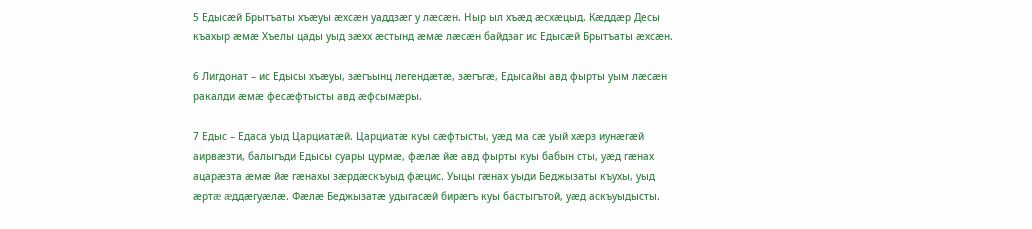5 Едысæй Брытъаты хъæуы æхсæн уаддзæг у лæсæн. Ныр ыл хъæд æсхæцыд. Кæддæр Десы къахыр æмæ Хъелы цады уыд зæхх æстынд æмæ лæсæн байдзаг ис Едысæй Брытъаты æхсæн.

6 Лигдонат – ис Едысы хъæуы, зæгъынц легендæтæ, зæгъгæ, Едысайы авд фырты уым лæсæн ракалди æмæ фесæфтысты авд æфсымæры.

7 Едыс – Едаса уыд Царциатæй. Царциатæ куы сæфтысты, уæд ма сæ уый хæрз иунæгæй аирвæзти, балыгъди Едысы суары цурмæ, фæлæ йæ авд фырты куы бабын сты, уæд гæнах ацарæзта æмæ йæ гæнахы зæрдæскъуыд фæцис. Уыцы гæнах уыди Беджызаты къухы, уыд æртæ æддæгуæлæ. Фæлæ Беджызатæ удыгасæй бирæгъ куы бастыгътой, уæд аскъуыдысты.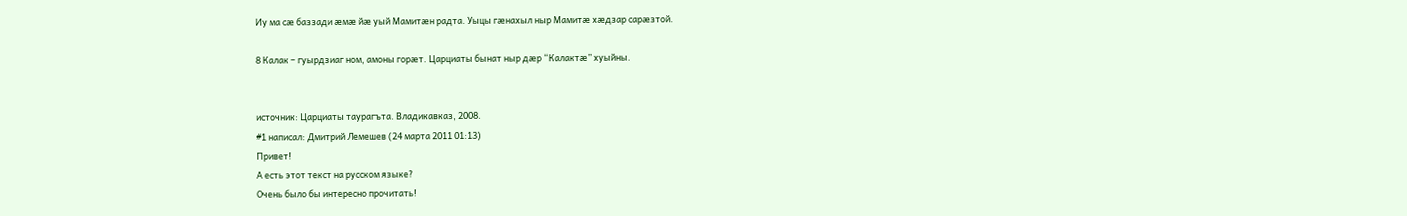Иу ма сæ баззади æмæ йæ уый Мамитæн радта. Уыцы гæнахыл ныр Мамитæ хæдзар сарæзтой.

8 Калак – гуырдзиаг ном, амоны горæт. Царциаты бынат ныр дæр “Калактæ” хуыйны.


источник: Царциаты таурагъта. Владикавказ, 2008.
#1 написал: Дмитрий Лемешев (24 марта 2011 01:13)
Привет!
А есть этот текст на русском языке?
Очень было бы интересно прочитать!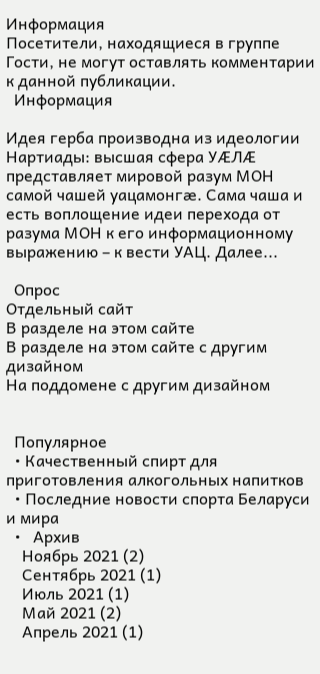Информация
Посетители, находящиеся в группе Гости, не могут оставлять комментарии к данной публикации.
  Информация

Идея герба производна из идеологии Нартиады: высшая сфера УÆЛÆ представляет мировой разум МОН самой чашей уацамонгæ. Сама чаша и есть воплощение идеи перехода от разума МОН к его информационному выражению – к вести УАЦ. Далее...

  Опрос
Отдельный сайт
В разделе на этом сайте
В разделе на этом сайте с другим дизайном
На поддомене с другим дизайном


  Популярное
  • Качественный спирт для приготовления алкогольных напитков
  • Последние новости спорта Беларуси и мира
  •   Архив
    Ноябрь 2021 (2)
    Сентябрь 2021 (1)
    Июль 2021 (1)
    Май 2021 (2)
    Апрель 2021 (1)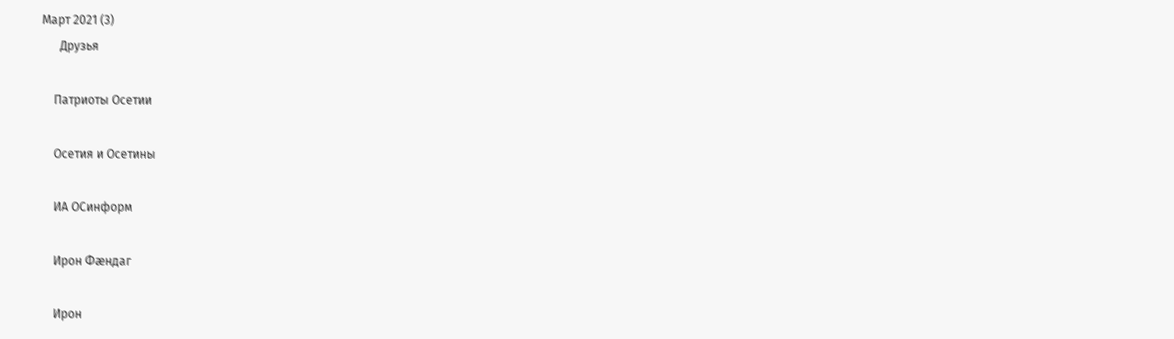Март 2021 (3)
      Друзья

    Патриоты Осетии

    Осетия и Осетины

    ИА ОСинформ

    Ирон Фæндаг

    Ирон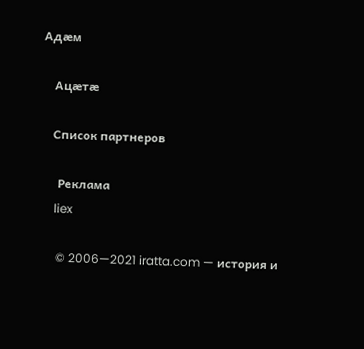Адæм

    Ацæтæ

    Список партнеров

      Реклама
     liex

      © 2006—2021 iratta.com — история и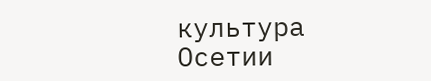культура Осетии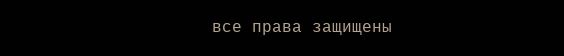все права защищены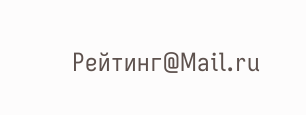Рейтинг@Mail.ru